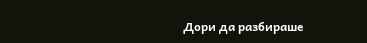Дори да разбираше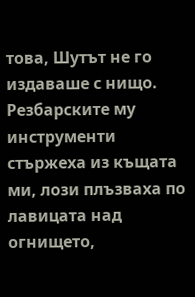това, Шутът не го издаваше с нищо. Резбарските му инструменти стържеха из къщата ми, лози плъзваха по лавицата над огнището,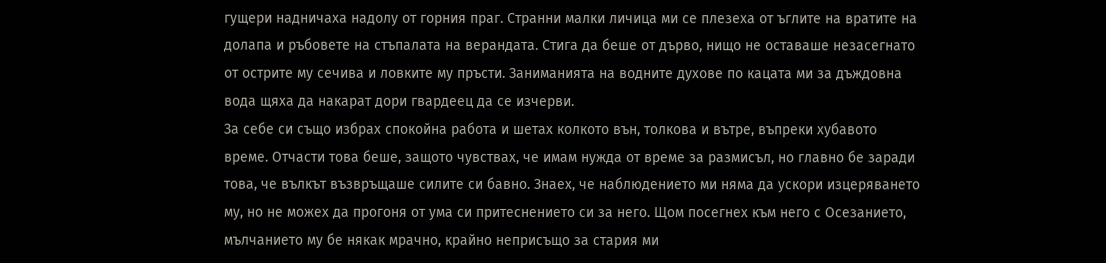гущери надничаха надолу от горния праг. Странни малки личица ми се плезеха от ъглите на вратите на долапа и ръбовете на стъпалата на верандата. Стига да беше от дърво, нищо не оставаше незасегнато от острите му сечива и ловките му пръсти. Заниманията на водните духове по кацата ми за дъждовна вода щяха да накарат дори гвардеец да се изчерви.
За себе си също избрах спокойна работа и шетах колкото вън, толкова и вътре, въпреки хубавото време. Отчасти това беше, защото чувствах, че имам нужда от време за размисъл, но главно бе заради това, че вълкът възвръщаше силите си бавно. Знаех, че наблюдението ми няма да ускори изцеряването му, но не можех да прогоня от ума си притеснението си за него. Щом посегнех към него с Осезанието, мълчанието му бе някак мрачно, крайно неприсъщо за стария ми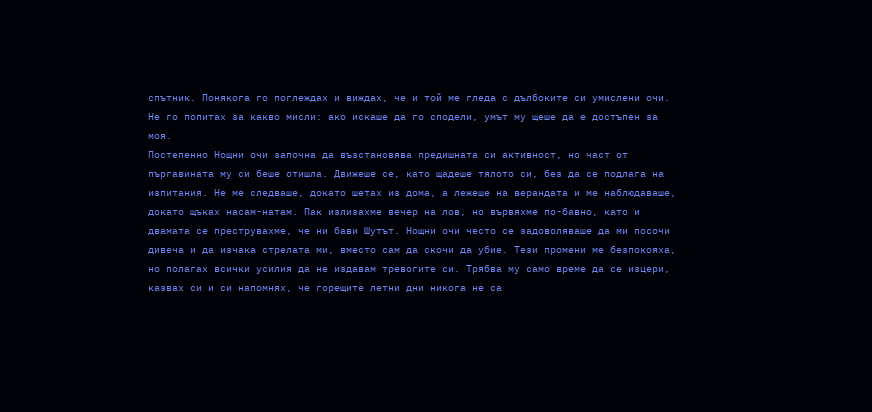спътник. Понякога го поглеждах и виждах, че и той ме гледа с дълбоките си умислени очи. Не го попитах за какво мисли: ако искаше да го сподели, умът му щеше да е достъпен за моя.
Постепенно Нощни очи започна да възстановява предишната си активност, но част от пъргавината му си беше отишла. Движеше се, като щадеше тялото си, без да се подлага на изпитания. Не ме следваше, докато шетах из дома, а лежеше на верандата и ме наблюдаваше, докато щъках насам-натам. Пак излизахме вечер на лов, но вървяхме по-бавно, като и двамата се преструвахме, че ни бави Шутът. Нощни очи често се задоволяваше да ми посочи дивеча и да изчака стрелата ми, вместо сам да скочи да убие. Тези промени ме безпокояха, но полагах всички усилия да не издавам тревогите си. Трябва му само време да се изцери, казвах си и си напомнях, че горещите летни дни никога не са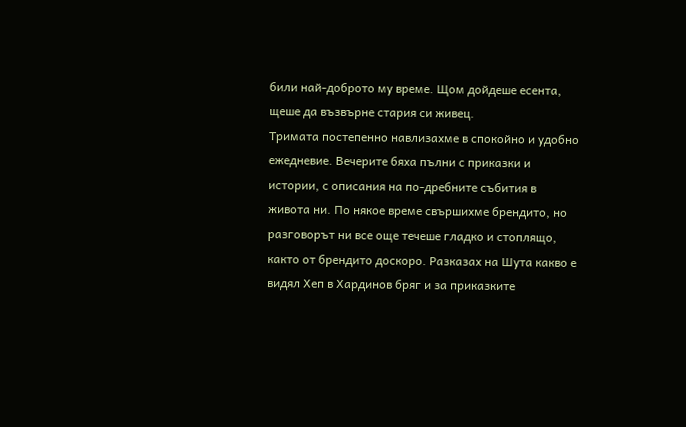били най-доброто му време. Щом дойдеше есента, щеше да възвърне стария си живец.
Тримата постепенно навлизахме в спокойно и удобно ежедневие. Вечерите бяха пълни с приказки и истории, с описания на по-дребните събития в живота ни. По някое време свършихме брендито, но разговорът ни все още течеше гладко и стоплящо, както от брендито доскоро. Разказах на Шута какво е видял Хеп в Хардинов бряг и за приказките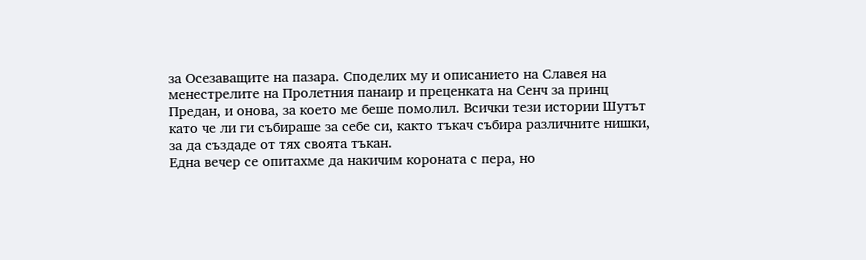за Осезаващите на пазара. Споделих му и описанието на Славея на менестрелите на Пролетния панаир и преценката на Сенч за принц Предан, и онова, за което ме беше помолил. Всички тези истории Шутът като че ли ги събираше за себе си, както тъкач събира различните нишки, за да създаде от тях своята тъкан.
Една вечер се опитахме да накичим короната с пера, но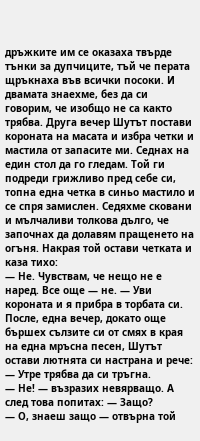дръжките им се оказаха твърде тънки за дупчиците, тъй че перата щръкнаха във всички посоки. И двамата знаехме, без да си говорим, че изобщо не са както трябва. Друга вечер Шутът постави короната на масата и избра четки и мастила от запасите ми. Седнах на един стол да го гледам. Той ги подреди грижливо пред себе си, топна една четка в синьо мастило и се спря замислен. Седяхме сковани и мълчаливи толкова дълго, че започнах да долавям пращенето на огъня. Накрая той остави четката и каза тихо:
— Не. Чувствам, че нещо не е наред. Все още — не. — Уви короната и я прибра в торбата си.
После, една вечер, докато още бършех сълзите си от смях в края на една мръсна песен, Шутът остави лютнята си настрана и рече:
— Утре трябва да си тръгна.
— Не! — възразих невярващо. А след това попитах: — Защо?
— О, знаеш защо — отвърна той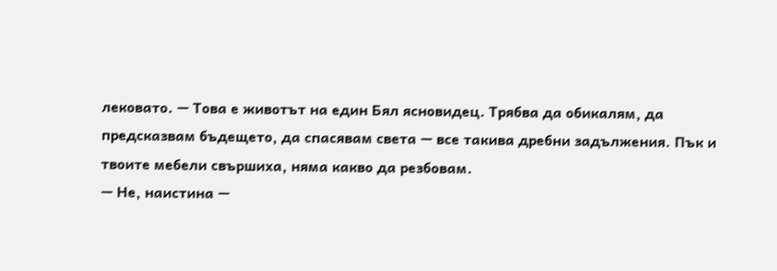лековато. — Това е животът на един Бял ясновидец. Трябва да обикалям, да предсказвам бъдещето, да спасявам света — все такива дребни задължения. Пък и твоите мебели свършиха, няма какво да резбовам.
— Не, наистина —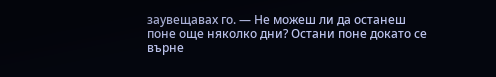заувещавах го. — Не можеш ли да останеш поне още няколко дни? Остани поне докато се върне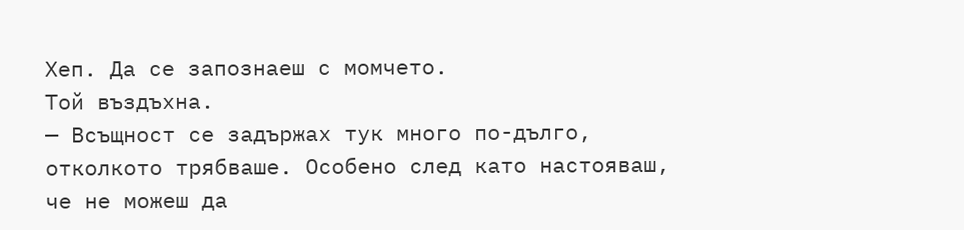Хеп. Да се запознаеш с момчето.
Той въздъхна.
— Всъщност се задържах тук много по-дълго, отколкото трябваше. Особено след като настояваш, че не можеш да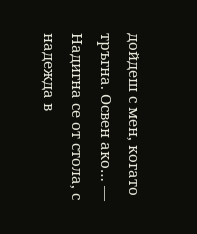дойдеш с мен, когато тръгна. Освен ако… — Надигна се от стола, с надежда в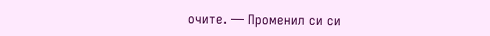очите. — Променил си си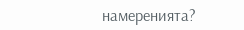намеренията?